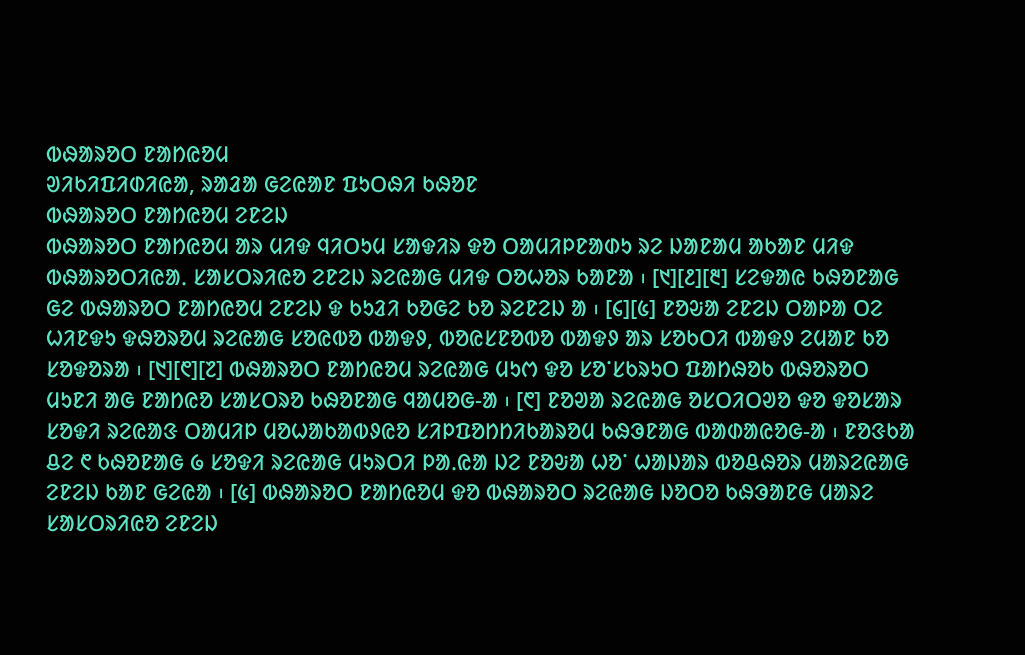ᱵᱷᱟᱨᱚᱛ ᱱᱟᱴᱭᱚᱢ
ᱣᱤᱠᱤᱯᱤᱰᱤᱭᱟ, ᱨᱟᱲᱟ ᱜᱮᱭᱟᱱ ᱯᱩᱛᱷᱤ ᱠᱷᱚᱱ
ᱵᱷᱟᱨᱚᱛ ᱱᱟᱴᱭᱚᱢ ᱮᱱᱮᱡ
ᱵᱷᱟᱨᱚᱛ ᱱᱟᱴᱭᱚᱢ ᱟᱨ ᱢᱤᱫ ᱧᱤᱛᱩᱢ ᱥᱟᱫᱤᱨ ᱫᱚ ᱛᱟᱢᱤᱞᱱᱟᱰᱩ ᱨᱮ ᱡᱟᱱᱟᱢ ᱟᱠᱟᱱ ᱢᱤᱫ ᱵᱷᱟᱨᱚᱛᱤᱭᱟᱹ ᱥᱟᱥᱛᱨᱤᱭᱚ ᱮᱱᱮᱡ ᱨᱮᱭᱟᱜ ᱢᱤᱫ ᱛᱚᱦᱚᱨ ᱠᱟᱱᱟ ᱾ [᱑][᱒][᱓] ᱥᱮᱫᱟᱭ ᱠᱷᱚᱱᱟᱜ ᱜᱮ ᱵᱷᱟᱨᱚᱛ ᱱᱟᱴᱭᱚᱢ ᱮᱱᱮᱡ ᱫ ᱠᱩᱲᱤ ᱠᱚᱜᱮ ᱠᱚ ᱨᱮᱱᱮᱡ ᱟ ᱾ [᱔][᱕] ᱱᱚᱶᱟ ᱮᱱᱮᱡ ᱛᱟᱞᱟ ᱛᱮ ᱦᱤᱱᱫᱩ ᱫᱷᱚᱨᱚᱢ ᱨᱮᱭᱟᱜ ᱥᱚᱭᱵᱚ ᱵᱟᱫᱽ, ᱵᱚᱭᱥᱱᱚᱵᱚ ᱵᱟᱫᱽ ᱟᱨ ᱥᱚᱠᱛᱤ ᱵᱟᱫᱽ ᱮᱢᱟᱱ ᱠᱚ ᱥᱚᱫᱚᱨᱟ ᱾ [᱑][᱖][᱗] ᱵᱷᱟᱨᱚᱛ ᱱᱟᱴᱭᱚᱢ ᱨᱮᱭᱟᱜ ᱢᱩᱬ ᱫᱚ ᱥᱚᱸᱥᱠᱨᱩᱛ ᱯᱟᱴᱷᱚᱠ ᱵᱷᱚᱨᱚᱛ ᱢᱩᱱᱤ ᱟᱜ ᱱᱟᱴᱭᱚ ᱥᱟᱥᱛᱨᱚ ᱠᱷᱚᱱᱟᱜ ᱧᱟᱢᱚᱜ-ᱟ ᱾ [᱖] ᱱᱚᱣᱟ ᱨᱮᱭᱟᱜ ᱚᱥᱛᱤᱛᱣᱚ ᱫᱚ ᱫᱚᱥᱟᱨ ᱥᱚᱫᱤ ᱨᱮᱭᱟᱝ ᱛᱟᱢᱤᱞ ᱢᱚᱦᱟᱠᱟᱵᱽᱭᱚ ᱥᱤᱞᱯᱚᱴᱴᱤᱠᱟᱨᱚᱢ ᱠᱷᱳᱱᱟᱜ ᱵᱟᱰᱟᱭᱚᱜ-ᱟ ᱾ ᱱᱚᱝᱠᱟ ᱪᱮ ᱖ ᱠᱷᱚᱱᱟᱜ ᱙ ᱥᱚᱫᱤ ᱨᱮᱭᱟᱜ ᱢᱩᱨᱛᱤ ᱞᱟᱹᱭᱟ ᱡᱮ ᱱᱚᱶᱟ ᱦᱚᱸ ᱦᱟᱡᱟᱨ ᱵᱚᱪᱷᱚᱨ ᱢᱟᱨᱮᱭᱟᱜ ᱮᱱᱮᱡ ᱠᱟᱱ ᱜᱮᱭᱟ ᱾ [᱕] ᱵᱷᱟᱨᱚᱛ ᱱᱟᱴᱭᱚᱢ ᱫᱚ ᱵᱷᱟᱨᱚᱛ ᱨᱮᱭᱟᱜ ᱡᱚᱛᱚ ᱠᱷᱳᱟᱱᱜ ᱢᱟᱨᱮ ᱥᱟᱥᱛᱨᱤᱭᱚ ᱮᱱᱮᱡ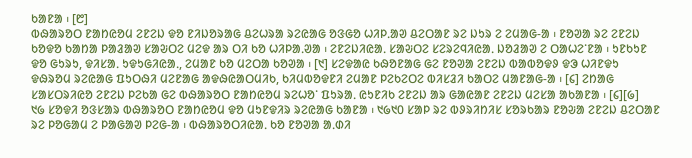ᱠᱟᱱᱟ ᱾ [᱘]
ᱵᱷᱟᱨᱚᱛ ᱱᱟᱴᱭᱚᱢ ᱮᱱᱮᱡ ᱫᱚ ᱱᱤᱡᱚᱨᱟᱜ ᱪᱮᱦᱨᱟ ᱨᱮᱭᱟᱜ ᱚᱝᱜᱚ ᱦᱤᱞᱹᱟᱣ ᱪᱮᱛᱟᱱ ᱨᱮ ᱡᱩᱨ ᱮ ᱮᱢᱟᱜ-ᱟ ᱾ ᱱᱚᱣᱟ ᱨᱮ ᱮᱱᱮᱡ ᱠᱚᱫᱚ ᱠᱟᱴᱟ ᱞᱟᱲᱟᱣ ᱥᱟᱶᱛᱮ ᱢᱮᱫ ᱟᱨ ᱛᱤ ᱠᱚ ᱦᱤᱞᱟᱹᱣᱟ ᱾ ᱮᱱᱮᱡᱤᱭᱟᱹ ᱥᱟᱶᱛᱮ ᱥᱮᱨᱮᱧᱤᱭᱟᱹ ᱡᱚᱲᱟᱣ ᱮ ᱛᱟᱦᱮᱸᱱᱟ ᱾ ᱩᱱᱠᱩᱱ ᱫᱚ ᱜᱩᱨᱩ, ᱫᱤᱥᱟᱹ ᱩᱫᱩᱜᱤᱭᱟᱹ, ᱮᱢᱟᱱ ᱠᱚ ᱢᱮᱛᱟ ᱠᱚᱣᱟ ᱾ [᱑] ᱥᱮᱫᱟᱭ ᱠᱷᱚᱱᱟᱜ ᱜᱮ ᱱᱚᱣᱟ ᱮᱱᱮᱡ ᱵᱟᱵᱚᱫᱽ ᱫᱳ ᱦᱤᱱᱫᱩ ᱫᱷᱨᱚᱢ ᱨᱮᱭᱟᱜ ᱯᱩᱛᱷᱤ ᱢᱮᱱᱟᱜ ᱟᱫᱷᱭᱟᱛᱢᱤᱠ, ᱠᱤᱢᱵᱚᱫᱱᱤ ᱮᱢᱟᱱ ᱞᱮᱠᱮᱛᱮ ᱵᱤᱥᱲᱤ ᱠᱟᱛᱮ ᱢᱟᱱᱟᱜ-ᱟ ᱾ [᱔] ᱮᱴᱟᱜ ᱥᱟᱥᱛᱨᱤᱭᱚ ᱮᱱᱮᱡ ᱞᱮᱠᱟ ᱜᱮ ᱵᱷᱟᱨᱚᱛ ᱱᱟᱴᱭᱚᱢ ᱨᱮᱦᱚᱸ ᱯᱩᱨᱟᱹ ᱭᱩᱱᱤᱠ ᱮᱱᱮᱡ ᱟᱨ ᱜᱟᱭᱟᱱ ᱮᱱᱮᱡ ᱢᱮᱥᱟ ᱟᱠᱟᱱᱟ ᱾ [᱔][᱙]
᱑᱙ ᱥᱚᱫᱤ ᱚᱝᱥᱟᱨ ᱵᱷᱟᱨᱚᱛ ᱱᱟᱴᱭᱚᱢ ᱫᱚ ᱢᱩᱱᱫᱤᱨ ᱨᱮᱭᱟᱜ ᱠᱟᱱᱟ ᱾ ᱑᱙᱑᱐ ᱥᱟᱞ ᱨᱮ ᱵᱽᱨᱤᱴᱤᱥ ᱥᱚᱨᱠᱟᱨ ᱱᱚᱶᱟ ᱮᱱᱮᱡ ᱪᱮᱛᱟᱱ ᱨᱮ ᱞᱚᱜᱟᱢ ᱮ ᱞᱟᱜᱟᱣ ᱞᱮᱜ-ᱟ ᱾ ᱵᱷᱟᱨᱚᱛᱤᱭᱟᱹ ᱠᱚ ᱱᱚᱣᱟ ᱟᱹᱰᱤ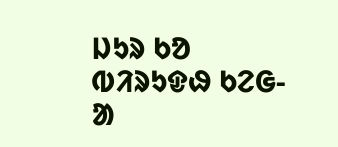ᱡᱩᱨ ᱠᱚ ᱵᱤᱨᱩᱫᱷ ᱠᱮᱜ-ᱟ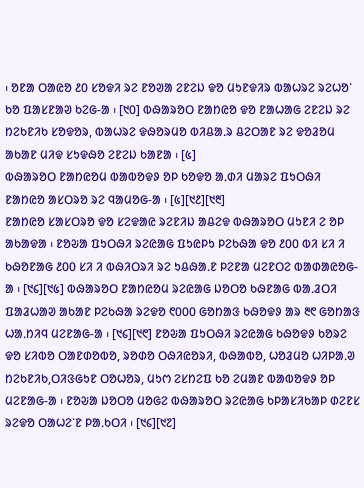᱾ ᱚᱱᱟ ᱛᱟᱭᱚ ᱒᱐ ᱥᱚᱫᱤ ᱨᱮ ᱱᱚᱣᱟ ᱮᱱᱮᱡ ᱫᱚ ᱢᱩᱱᱫᱤᱨ ᱵᱟᱦᱨᱮ ᱨᱮᱦᱚᱸ ᱠᱚ ᱯᱟᱥᱱᱟᱣ ᱠᱮᱜ-ᱟ ᱾ [᱑᱐] ᱵᱷᱟᱨᱚᱛ ᱱᱟᱴᱭᱚ ᱫᱚ ᱱᱟᱦᱟᱜ ᱮᱱᱮᱡ ᱨᱮ ᱴᱮᱠᱱᱤᱠ ᱥᱚᱫᱚᱨ, ᱵᱟᱦᱨᱮ ᱫᱷᱚᱨᱢᱚ ᱵᱤᱪᱟᱹᱨ ᱪᱮᱛᱟᱱ ᱨᱮ ᱫᱚᱲᱚᱢ ᱟᱠᱟᱱ ᱢᱤᱫ ᱥᱩᱫᱷᱚ ᱮᱱᱮᱡ ᱠᱟᱱᱟ ᱾ [᱕]
ᱵᱷᱟᱨᱚᱛ ᱱᱟᱴᱭᱚᱢ ᱵᱟᱵᱚᱫᱽ ᱚᱞ ᱠᱚᱫᱚ ᱟᱹᱰᱤ ᱢᱟᱨᱮ ᱯᱩᱛᱷᱤ ᱱᱟᱴᱭᱚ ᱟᱥᱛᱨᱚ ᱨᱮ ᱧᱟᱢᱚᱜ-ᱟ ᱾ [᱕][᱑᱒][᱑᱓]
ᱱᱟᱴᱭᱚ ᱥᱟᱥᱛᱨᱚ ᱫᱚ ᱥᱮᱫᱟᱭ ᱨᱮᱱᱤᱡ ᱟᱪᱮᱫ ᱵᱷᱟᱨᱚᱛ ᱢᱩᱱᱤ ᱮ ᱚᱞ ᱟᱠᱟᱫᱟ ᱾ ᱱᱚᱶᱟ ᱯᱩᱛᱷᱤ ᱨᱮᱭᱟᱜ ᱯᱩᱭᱞᱩ ᱞᱮᱠᱷᱟ ᱫᱚ ᱒᱐᱐ ᱵᱤ ᱥᱤ ᱤ ᱠᱷᱚᱱᱟᱜ ᱒᱐᱐ ᱥᱤ ᱤ ᱵᱷᱤᱛᱨᱤ ᱨᱮ ᱩᱪᱷᱟᱹᱱ ᱞᱮᱱᱟ ᱢᱮᱱᱛᱮ ᱵᱟᱰᱟᱭᱚᱜ-ᱟ ᱾ [᱑᱔][᱑᱕] ᱵᱷᱟᱨᱚᱛ ᱱᱟᱴᱭᱚᱢ ᱨᱮᱭᱟᱜ ᱡᱚᱛᱚ ᱠᱷᱱᱟᱜ ᱵᱟᱹᱲᱛᱤ ᱯᱟᱲᱦᱟᱣ ᱟᱠᱟᱱ ᱞᱮᱠᱷᱟ ᱨᱮᱫᱚ ᱖᱐᱐᱐ ᱜᱚᱴᱟᱝ ᱠᱷᱚᱫᱽ ᱟᱨ ᱓᱖ ᱜᱚᱴᱟᱝ ᱦᱟᱹᱴᱤᱧ ᱢᱮᱱᱟᱜ-ᱟ ᱾ [᱑᱔][᱑᱖] ᱱᱚᱶᱟ ᱯᱩᱛᱷᱤ ᱨᱮᱭᱟᱜ ᱠᱷᱚᱫᱽ ᱠᱚᱨᱮ ᱫᱚ ᱥᱤᱵᱚ ᱛᱟᱱᱰᱚᱵᱚ, ᱨᱚᱰᱚ ᱛᱷᱤᱭᱚᱨᱤ, ᱵᱷᱟᱵᱚ, ᱦᱚᱲᱢᱚ ᱦᱤᱞᱟᱹᱣ ᱴᱮᱠᱱᱤᱠ,ᱛᱤᱝᱜᱩᱱ ᱛᱚᱦᱚᱨ, ᱢᱩᱬ ᱮᱥᱴᱮᱯ ᱠᱚ ᱮᱢᱟᱱ ᱵᱟᱵᱚᱫᱽ ᱚᱞ ᱢᱮᱱᱟᱜ-ᱟ ᱾ ᱱᱚᱶᱟ ᱡᱚᱛᱚ ᱢᱚᱜᱮ ᱵᱷᱟᱨᱚᱛ ᱨᱮᱭᱟᱜ ᱠᱞᱟᱥᱤᱠᱟᱞ ᱰᱮᱱᱥ ᱨᱮᱫᱚ ᱛᱟᱦᱮᱸᱱ ᱞᱟᱹᱠᱛᱤ ᱾ [᱑᱔][᱑᱗]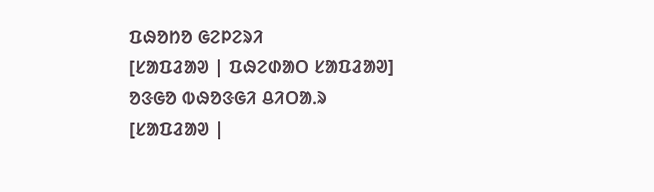ᱯᱷᱚᱴᱚ ᱜᱮᱞᱮᱨᱤ
[ᱥᱟᱯᱲᱟᱣ | ᱯᱷᱮᱰᱟᱛ ᱥᱟᱯᱲᱟᱣ]
ᱚᱝᱜᱚ ᱵᱷᱚᱝᱜᱤ ᱪᱤᱛᱟᱹᱨ
[ᱥᱟᱯᱲᱟᱣ |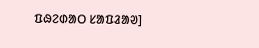ᱯᱷᱮᱰᱟᱛ ᱥᱟᱯᱲᱟᱣ]